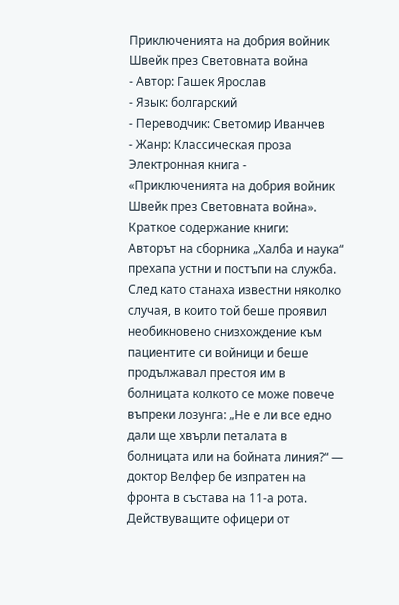Приключенията на добрия войник Швейк през Световната война
- Автор: Гашек Ярослав
- Язык: болгарский
- Переводчик: Светомир Иванчев
- Жанр: Классическая проза
Электронная книга - «Приключенията на добрия войник Швейк през Световната война». Краткое содержание книги:
Авторът на сборника „Халба и наука“ прехапа устни и постъпи на служба.
След като станаха известни няколко случая, в които той беше проявил необикновено снизхождение към пациентите си войници и беше продължавал престоя им в болницата колкото се може повече въпреки лозунга: „Не е ли все едно дали ще хвърли петалата в болницата или на бойната линия?“ — доктор Велфер бе изпратен на фронта в състава на 11-а рота.
Действуващите офицери от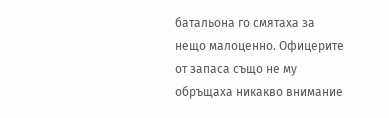батальона го смятаха за нещо малоценно. Офицерите от запаса също не му обръщаха никакво внимание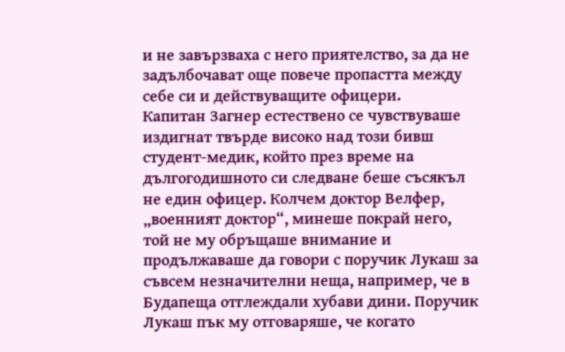и не завързваха с него приятелство, за да не задълбочават още повече пропастта между себе си и действуващите офицери.
Капитан Загнер естествено се чувствуваше издигнат твърде високо над този бивш студент-медик, който през време на дългогодишното си следване беше съсякъл не един офицер. Колчем доктор Велфер, „военният доктор“, минеше покрай него, той не му обръщаше внимание и продължаваше да говори с поручик Лукаш за съвсем незначителни неща, например, че в Будапеща отглеждали хубави дини. Поручик Лукаш пък му отговаряше, че когато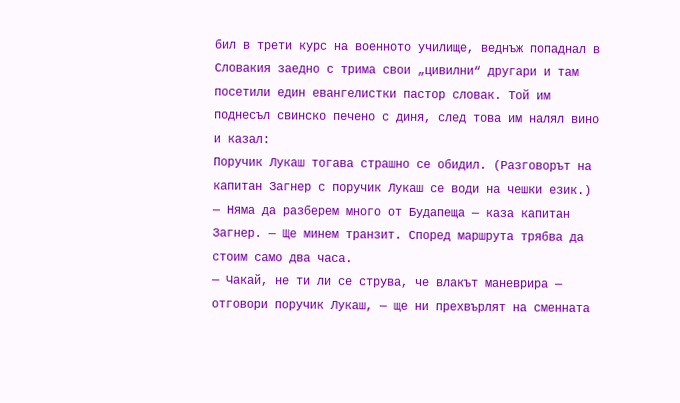бил в трети курс на военното училище, веднъж попаднал в Словакия заедно с трима свои „цивилни“ другари и там посетили един евангелистки пастор словак. Той им поднесъл свинско печено с диня, след това им налял вино и казал:
Поручик Лукаш тогава страшно се обидил. (Разговорът на капитан Загнер с поручик Лукаш се води на чешки език.)
— Няма да разберем много от Будапеща — каза капитан Загнер. — Ще минем транзит. Според маршрута трябва да стоим само два часа.
— Чакай, не ти ли се струва, че влакът маневрира — отговори поручик Лукаш, — ще ни прехвърлят на сменната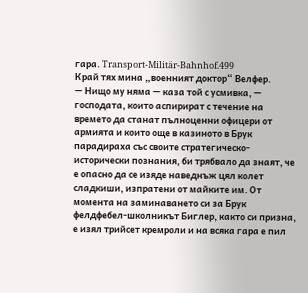гара. Transport-Militär-Bahnhof.499
Край тях мина „военният доктор“ Велфер.
— Нищо му няма — каза той с усмивка, — господата, които аспирират с течение на времето да станат пълноценни офицери от армията и които още в казиното в Брук парадираха със своите стратегическо-исторически познания, би трябвало да знаят, че е опасно да се изяде наведнъж цял колет сладкиши, изпратени от майките им. От момента на заминаването си за Брук фелдфебел-школникът Биглер, както си призна, е изял трийсет кремроли и на всяка гара е пил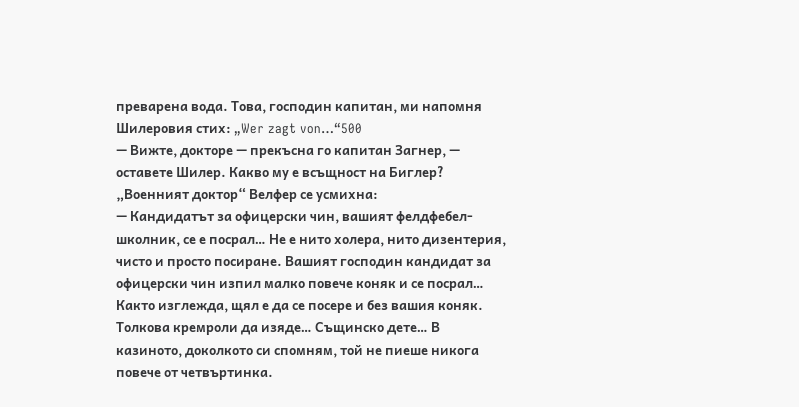преварена вода. Това, господин капитан, ми напомня Шилеровия стих: „Wer zagt von…“500
— Вижте, докторе — прекъсна го капитан Загнер, — оставете Шилер. Какво му е всъщност на Биглер?
„Военният доктор“ Велфер се усмихна:
— Кандидатът за офицерски чин, вашият фелдфебел-школник, се е посрал… Не е нито холера, нито дизентерия, чисто и просто посиране. Вашият господин кандидат за офицерски чин изпил малко повече коняк и се посрал… Както изглежда, щял е да се посере и без вашия коняк. Толкова кремроли да изяде… Същинско дете… В казиното, доколкото си спомням, той не пиеше никога повече от четвъртинка.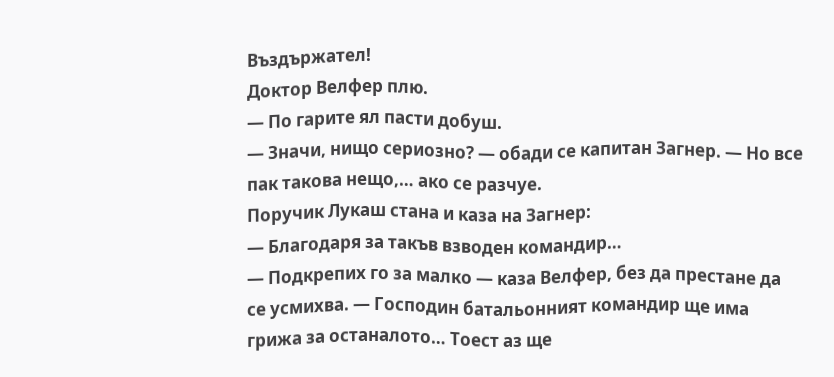Въздържател!
Доктор Велфер плю.
— По гарите ял пасти добуш.
— Значи, нищо сериозно? — обади се капитан Загнер. — Но все пак такова нещо,… ако се разчуе.
Поручик Лукаш стана и каза на Загнер:
— Благодаря за такъв взводен командир…
— Подкрепих го за малко — каза Велфер, без да престане да се усмихва. — Господин батальонният командир ще има грижа за останалото… Тоест аз ще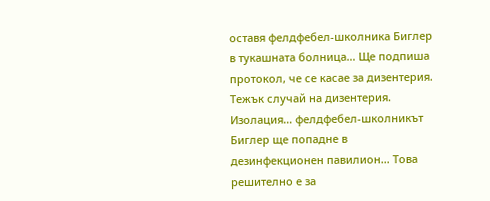оставя фелдфебел-школника Биглер в тукашната болница… Ще подпиша протокол, че се касае за дизентерия. Тежък случай на дизентерия. Изолация… фелдфебел-школникът Биглер ще попадне в дезинфекционен павилион… Това решително е за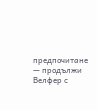предпочитане — продължи Велфер с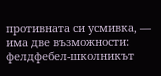противната си усмивка, — има две възможности: фелдфебел-школникът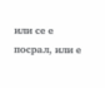или се е посрал, или е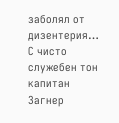заболял от дизентерия…
С чисто служебен тон капитан Загнер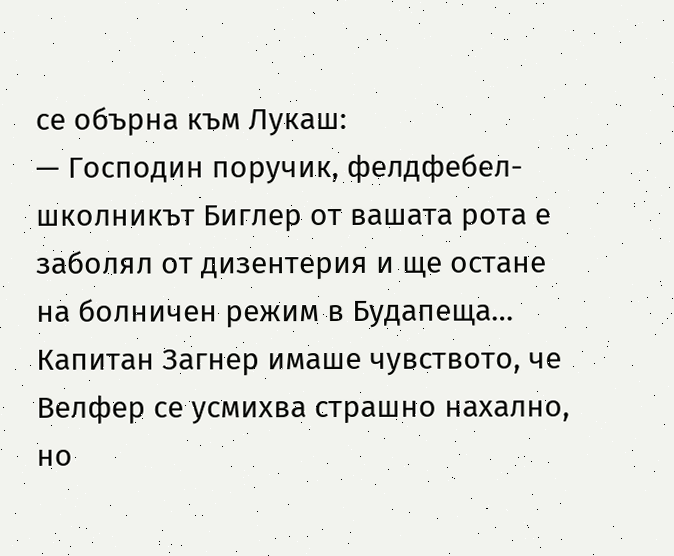се обърна към Лукаш:
— Господин поручик, фелдфебел-школникът Биглер от вашата рота е заболял от дизентерия и ще остане на болничен режим в Будапеща…
Капитан Загнер имаше чувството, че Велфер се усмихва страшно нахално, но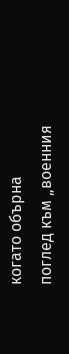когато обърна поглед към „военния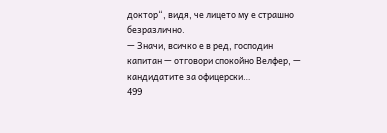доктор“, видя, че лицето му е страшно безразлично.
— Значи, всичко е в ред, господин капитан — отговори спокойно Велфер, — кандидатите за офицерски…
499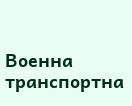Военна транспортна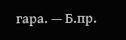гара. — Б.пр.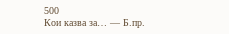500
Кои казва за… — Б.пр.